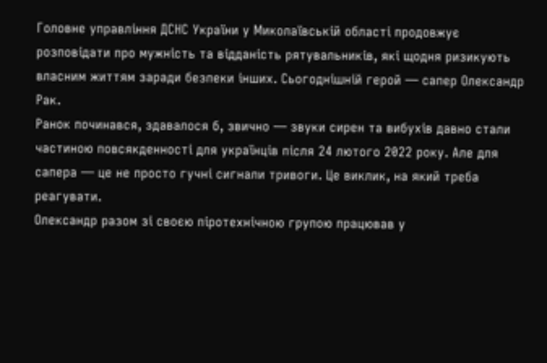Головне управління ДСНС України у Миколаївській області продовжує розповідати про мужність та відданість рятувальників, які щодня ризикують власним життям заради безпеки інших. Сьогоднішній герой — сапер Олександр Рак.
Ранок починався, здавалося б, звично — звуки сирен та вибухів давно стали частиною повсякденності для українців після 24 лютого 2022 року. Але для сапера — це не просто гучні сигнали тривоги. Це виклик, на який треба реагувати.
Олександр разом зі своєю піротехнічною групою працював у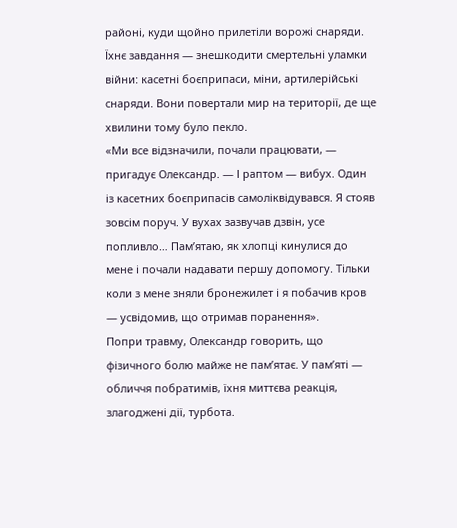районі, куди щойно прилетіли ворожі снаряди. Їхнє завдання — знешкодити смертельні уламки війни: касетні боєприпаси, міни, артилерійські снаряди. Вони повертали мир на території, де ще хвилини тому було пекло.
«Ми все відзначили, почали працювати, — пригадує Олександр. — І раптом — вибух. Один із касетних боєприпасів самоліквідувався. Я стояв зовсім поруч. У вухах зазвучав дзвін, усе попливло… Пам’ятаю, як хлопці кинулися до мене і почали надавати першу допомогу. Тільки коли з мене зняли бронежилет і я побачив кров — усвідомив, що отримав поранення».
Попри травму, Олександр говорить, що фізичного болю майже не пам’ятає. У пам’яті — обличчя побратимів, їхня миттєва реакція, злагоджені дії, турбота.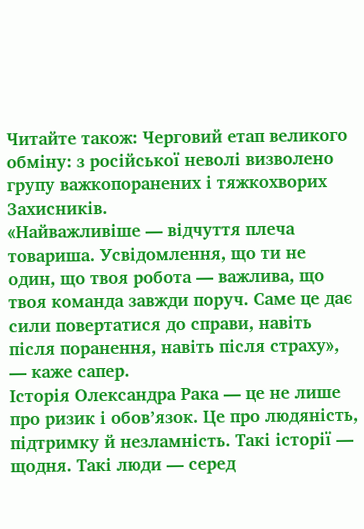Читайте також: Черговий етап великого обміну: з російської неволі визволено групу важкопоранених і тяжкохворих Захисників.
«Найважливіше — відчуття плеча товариша. Усвідомлення, що ти не один, що твоя робота — важлива, що твоя команда завжди поруч. Саме це дає сили повертатися до справи, навіть після поранення, навіть після страху», — каже сапер.
Історія Олександра Рака — це не лише про ризик і обов’язок. Це про людяність, підтримку й незламність. Такі історії — щодня. Такі люди — серед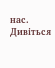нас.
Дивіться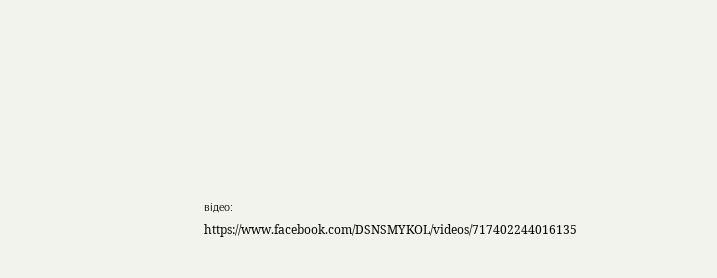відео: https://www.facebook.com/DSNSMYKOL/videos/717402244016135